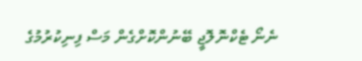ނެނޯ ޓެކްނޮލޮޖީ ބޭނުންކޮށްގެން މަސް ފިނިކުރުމުގެ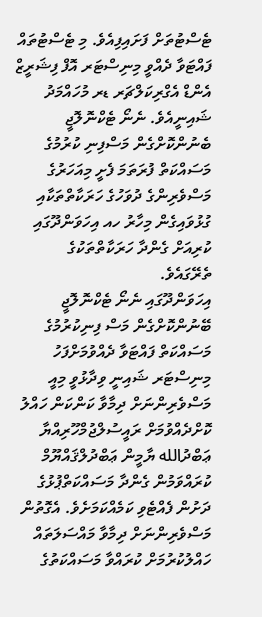ޓެސްޓުތަށް ފަށައިފިއެވެ. މި ޓެސްޓުތައް ފައްޓަވާ ދެއްވީ މިނިސްޓަރ އޮފް ފިޝަރީޒް އެންޑް އެގްރިކަލްޗަރ ޑރ މުހައްމަދު ޝައިނީއެވެ. ނެނޯ ޓެކްނޮލޮޖީ ބެނުންކޮށްގެން މަސްފިނި ކުރުމުގެ މަސައްކަތް ފުރަތަމަ ފެށީ މިއަހަރުގެ މަސްވެރިންގެ ދުވަހުގެ ހަރަކާތްތަކާއި ގުޅުވައިގެން މިހާރު ހއ އިހަވަންދޫގައި ކުރިއަށް ގެންދާ ހަރަކާތްތަކުގެ ތެރޭގައެވެ.
އިހަވަންދޫގައި ނެނޯ ޓެކްނޮލޮޖީ ބޭނުންކޮށްގެން މަސް ފިނިކުރުމުގެ މަސައްކަތް ފައްޓަވާ ދެއްވުމަށްފަހު މިނިސްޓަރ ޝައިނީ ވިދާޅުވީ މިއީ މަސްވެރިންނަށް ދިމާވާ ކަންކަން ހައްލު ކޮށްދެއްވުމަށް ރައީސުލްޖުމްހޫރިއްޔާ ޢަބްދުالله ޔާމީން ޢަބްދުލްޤައްޔޫމް ކުރައްވަމުން ގެންދާ މަސައްކަތްޕުޅުގެ ދަށުން ފެއްޓެވި ކަމެއްކަމަށެވެ. އެގޮތުން މަސްވެރިންނަށް ދިމާވާ މައްސަލަތައް ހައްލުކުރުމަށް ކުރައްވާ މަސައްކަތުގެ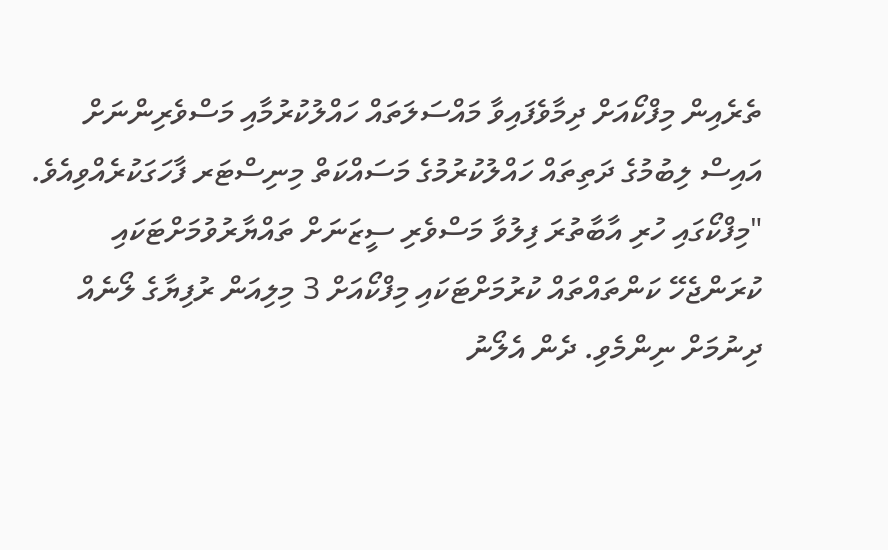ތެރެއިން މިފްކޯއަށް ދިމާވެފައިވާ މައްސަލަތައް ހައްލުކުރުމާއި މަސްވެރިންނަށް އައިސް ލިބުމުގެ ދަތިތައް ހައްލުކުރުމުގެ މަސައްކަތް މިނިސްޓަރ ފާހަގަކުރެއްވިއެވެ.
"މިފްކޯގައި ހުރި އާބާތުރަ ފިލުވާ މަސްވެރި ސީޒަނަށް ތައްޔާރުވުމަށްޓަކައި ކުރަންޖެހޭ ކަންތައްތައް ކުރުމަށްޓަކައި މިފްކޯއަށް 3 މިލިއަން ރުފިޔާގެ ލޯނެއް ދިނުމަށް ނިންމެވި. ދެން އެލޯނު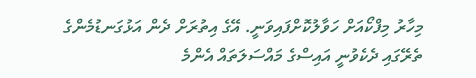މިހާރު މިފްކޯއަށް ހަވާލުކޮށްފައިވަނީ. އޭގެ އިތުރަށް ދެން އަޅުގަނޑުމެންގެ ތެރޭގައި ދެކެވުނީ އައިސްގެ މައްސަލަތައް އެންމެ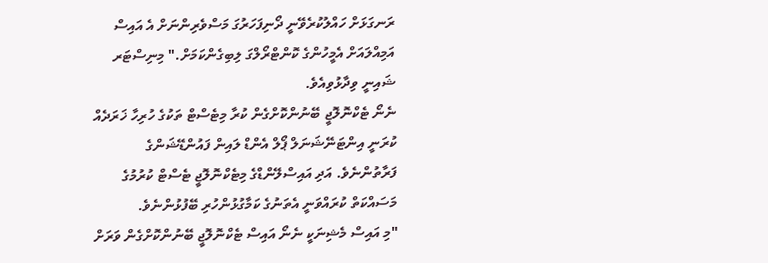ރަނގަޅަށް ހައްލުކުރެވޭނީ ދޯނިފަހަރުގަ މަސްވެރިންނަށް އެ އައިސް އަމިއްލައަށް އެމީހުންގެ ކޮންޓްރޯލްގަ ލިބިގެންކަމަށް." މިނިސްޓަރ ޝައިނީ ވިދާޅުވިއެވެ.
ނެނޯ ޓެކްނޮލޮޖީ ބޭނުންކޮށްގެން ކުރާ މިޓެސްޓް ތަކުގެ ހުރިހާ ޚަރަދެއް ކުރަނީ އިންޓަނޭޝަނަލް ޕޯލް އެންޑް ލައިން ފައުންޑޭޝަންގެ ފަރާތުންނެވެ. އަދި އައިސްލޭންޑްގެ މިޓެކްނޮލޮޖީ ޓެސްޓް ކުރުމުގެ މަސައްކަތް ކުރައްވަނީ އެތަނުގެ ކަމާގުޅުންހުރި ބޭފުޅުންނެވެ.
"މި އައިސް މެޝިނަކީ ނެނޯ އައިސް ޓެކްނޮލޮޖީ ބޭނުންކޮށްގެން ވަރަށް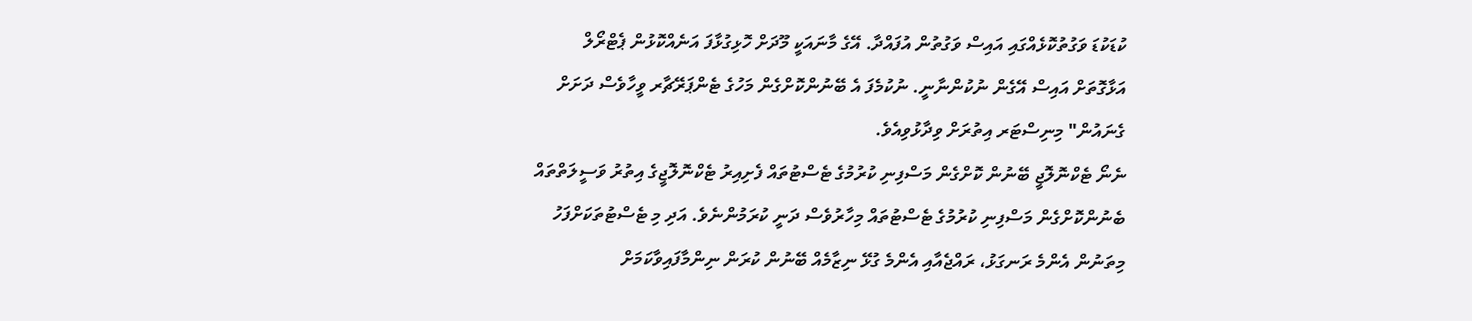ކުޑަކުޑަ ވަގުތުކޮޅެއްގައި އައިސް ވަގުތުން އުފައްދާ. އޭގެ މާނައަކީ މޫދަށް ހޮޅިގުޅާފަ އަނެއްކޮޅުން ޕެޓްރޯލް އަޅާގޮތަށް އައިސް އޭގެން ނުކުންނާނީ. ނުކުމެފަ އެ ބޭނުންކޮށްގެން މަހުގެ ޓެންޕަރޭޗާރ ވީހާވެސް ދަށަށް ގެނައުން" މިނިސްޓަރ އިތުރަށް ވިދާޅުވިއެވެ.
ނެނޯ ޓެކްނޮލޮޖީ ބޭނުން ކޮށްގެން މަސްފިނި ކުރުމުގެ ޓެސްޓުތައް ފެށިއިރު ޓެކްނޮލޮޖީގެ އިތުރު ވަސީލަތްތައް ބެނުންކޮށްގެން މަސްފިނި ކުރުމުގެ ޓެސްޓުތައް މިހާރުވެސް ދަނީ ކުރަމުންނެވެ. އަދި މި ޓެސްޓުތަކަށްފަހު މިތަނުން އެންމެ ރަނގަޅު، ރައްޖެއާއި އެންމެ ގުޅޭ ނިޒާމެއް ބޭނުން ކުރަން ނިންމާފައިވާކަމަށް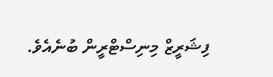ފިޝަރީޒް މިނިސްޓްރީން ބުނެއެވެ.